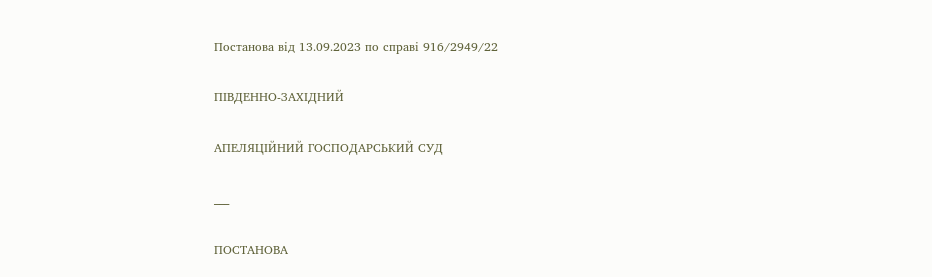Постанова від 13.09.2023 по справі 916/2949/22

ПІВДЕННО-ЗАХІДНИЙ

АПЕЛЯЦІЙНИЙ ГОСПОДАРСЬКИЙ СУД

___

ПОСТАНОВА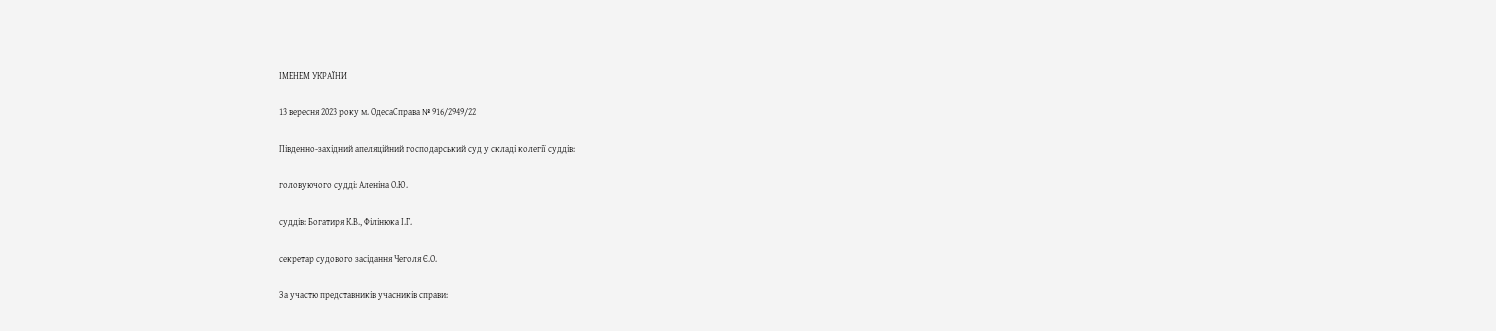ІМЕНЕМ УКРАЇНИ

13 вересня 2023 року м. ОдесаСправа № 916/2949/22

Південно-західний апеляційний господарський суд у складі колегії суддів:

головуючого судді: Аленіна О.Ю.

суддів: Богатиря К.В., Філінюка І.Г.

секретар судового засідання Чеголя Є.О.

За участю представників учасників справи: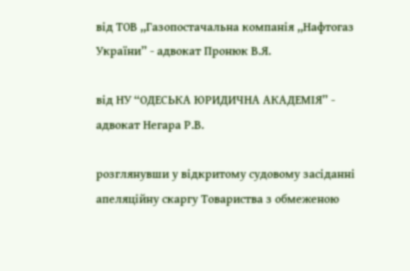від ТОВ ,,Газопостачальна компанія ,,Нафтогаз України” - адвокат Пронюк В.Я.

від НУ “ОДЕСЬКА ЮРИДИЧНА АКАДЕМІЯ” - адвокат Негара Р.В.

розглянувши у відкритому судовому засіданні апеляційну скаргу Товариства з обмеженою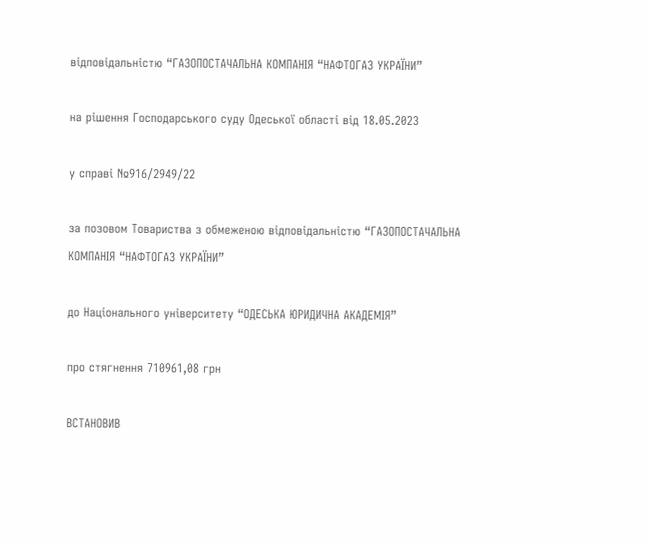відповідальністю “ГАЗОПОСТАЧАЛЬНА КОМПАНІЯ “НАФТОГАЗ УКРАЇНИ”

на рішення Господарського суду Одеської області від 18.05.2023

у справі №916/2949/22

за позовом Товариства з обмеженою відповідальністю “ГАЗОПОСТАЧАЛЬНА КОМПАНІЯ “НАФТОГАЗ УКРАЇНИ”

до Національного університету “ОДЕСЬКА ЮРИДИЧНА АКАДЕМІЯ”

про стягнення 710961,08 грн

ВСТАНОВИВ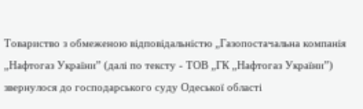Товариство з обмеженою відповідальністю „Газопостачальна компанія „Нафтогаз України” (далі по тексту - ТОВ „ГК „Нафтогаз України”) звернулося до господарського суду Одеської області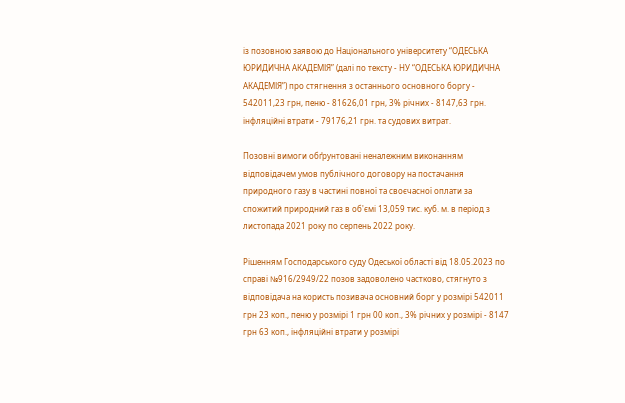із позовною заявою до Національного університету “ОДЕСЬКА ЮРИДИЧНА АКАДЕМІЯ” (далі по тексту - НУ “ОДЕСЬКА ЮРИДИЧНА АКАДЕМІЯ”) про стягнення з останнього основного боргу - 542011,23 грн, пеню - 81626,01 грн, 3% річних - 8147,63 грн. інфляційні втрати - 79176,21 грн. та судових витрат.

Позовні вимоги обґрунтовані неналежним виконанням відповідачем умов публічного договору на постачання природного газу в частині повної та своєчасної оплати за спожитий природний газ в об'ємі 13,059 тис. куб. м. в період з листопада 2021 року по серпень 2022 року.

Рішенням Господарського суду Одеської області від 18.05.2023 по справі №916/2949/22 позов задоволено частково, стягнуто з відповідача на користь позивача основний борг у розмірі 542011 грн 23 коп., пеню у розмірі 1 грн 00 коп., 3% річних у розмірі - 8147 грн 63 коп., інфляційні втрати у розмірі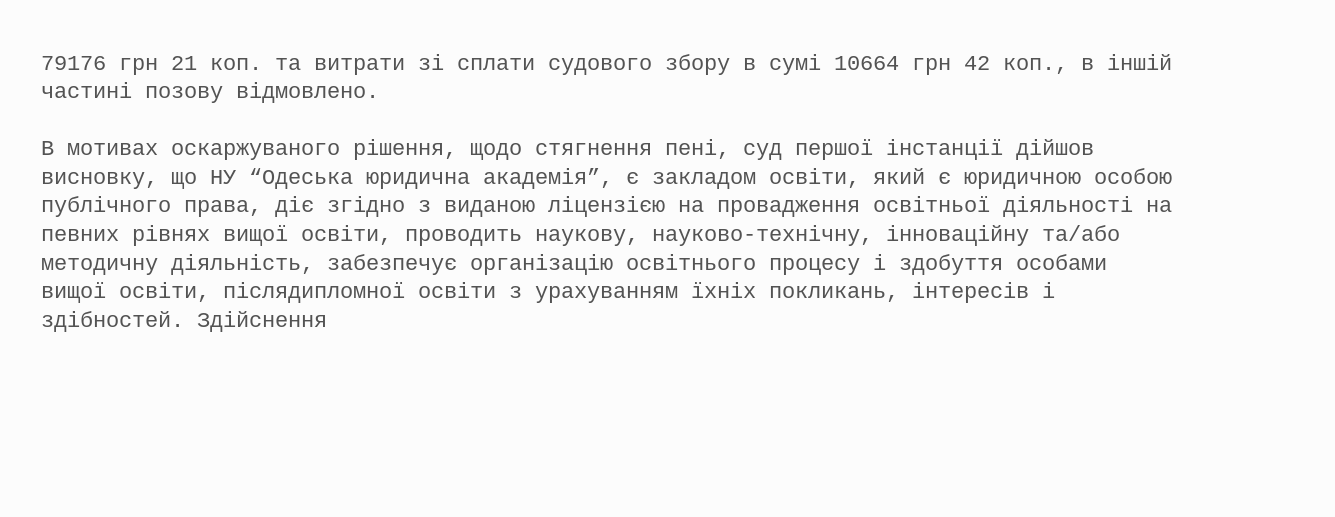79176 грн 21 коп. та витрати зі сплати судового збору в сумі 10664 грн 42 коп., в іншій частині позову відмовлено.

В мотивах оскаржуваного рішення, щодо стягнення пені, суд першої інстанції дійшов висновку, що НУ “Одеська юридична академія”, є закладом освіти, який є юридичною особою публічного права, діє згідно з виданою ліцензією на провадження освітньої діяльності на певних рівнях вищої освіти, проводить наукову, науково-технічну, інноваційну та/або методичну діяльність, забезпечує організацію освітнього процесу і здобуття особами вищої освіти, післядипломної освіти з урахуванням їхніх покликань, інтересів і здібностей. Здійснення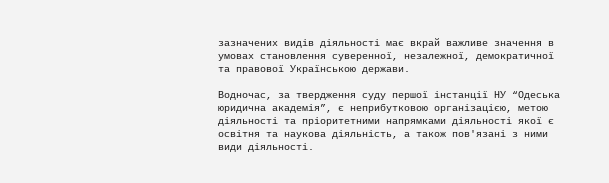зазначених видів діяльності має вкрай важливе значення в умовах становлення суверенної, незалежної, демократичної та правової Українською держави.

Водночас, за твердження суду першої інстанції НУ “Одеська юридична академія”, є неприбутковою організацією, метою діяльності та пріоритетними напрямками діяльності якої є освітня та наукова діяльність, а також пов'язані з ними види діяльності.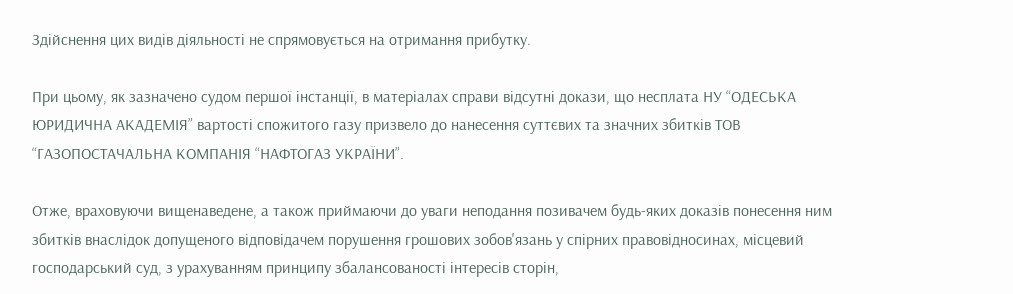Здійснення цих видів діяльності не спрямовується на отримання прибутку.

При цьому, як зазначено судом першої інстанції, в матеріалах справи відсутні докази, що несплата НУ “ОДЕСЬКА ЮРИДИЧНА АКАДЕМІЯ” вартості спожитого газу призвело до нанесення суттєвих та значних збитків ТОВ “ГАЗОПОСТАЧАЛЬНА КОМПАНІЯ “НАФТОГАЗ УКРАЇНИ”.

Отже, враховуючи вищенаведене, а також приймаючи до уваги неподання позивачем будь-яких доказів понесення ним збитків внаслідок допущеного відповідачем порушення грошових зобов'язань у спірних правовідносинах, місцевий господарський суд, з урахуванням принципу збалансованості інтересів сторін,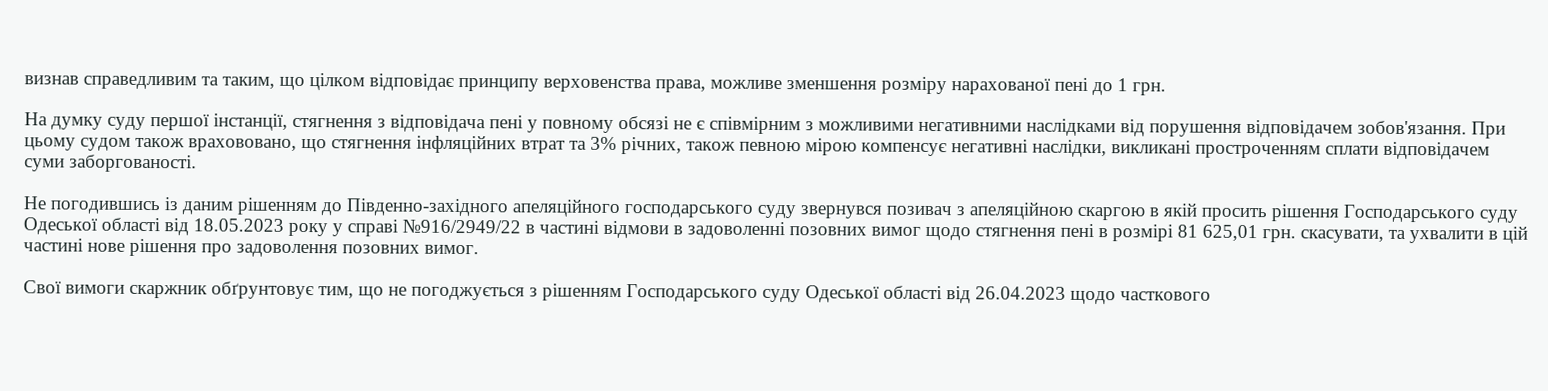визнав справедливим та таким, що цілком відповідає принципу верховенства права, можливе зменшення розміру нарахованої пені до 1 грн.

На думку суду першої інстанції, стягнення з відповідача пені у повному обсязі не є співмірним з можливими негативними наслідками від порушення відповідачем зобов'язання. При цьому судом також врахововано, що стягнення інфляційних втрат та 3% річних, також певною мірою компенсує негативні наслідки, викликані простроченням сплати відповідачем суми заборгованості.

Не погодившись із даним рішенням до Південно-західного апеляційного господарського суду звернувся позивач з апеляційною скаргою в якій просить рішення Господарського суду Одеської області від 18.05.2023 року у справі №916/2949/22 в частині відмови в задоволенні позовних вимог щодо стягнення пені в розмірі 81 625,01 грн. скасувати, та ухвалити в цій частині нове рішення про задоволення позовних вимог.

Свої вимоги скаржник обґрунтовує тим, що не погоджується з рішенням Господарського суду Одеської області від 26.04.2023 щодо часткового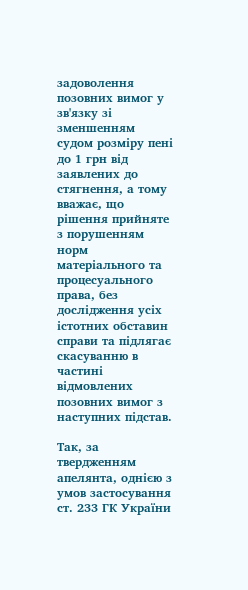задоволення позовних вимог у зв'язку зі зменшенням судом розміру пені до 1 грн від заявлених до стягнення, а тому вважає, що рішення прийняте з порушенням норм матеріального та процесуального права, без дослідження усіх істотних обставин справи та підлягає скасуванню в частині відмовлених позовних вимог з наступних підстав.

Так, за твердженням апелянта, однією з умов застосування ст. 233 ГК України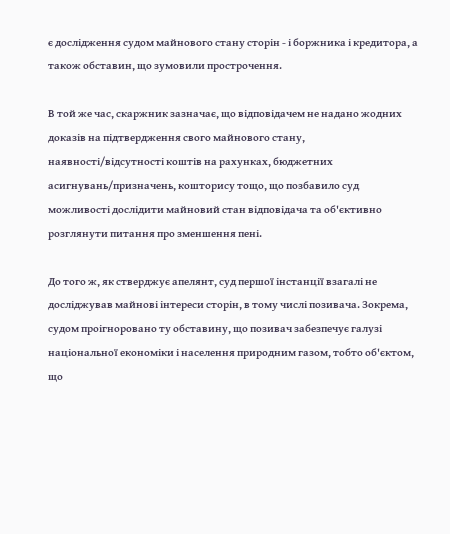є дослідження судом майнового стану сторін - і боржника і кредитора, а також обставин, що зумовили прострочення.

В той же час, скаржник зазначає, що відповідачем не надано жодних доказів на підтвердження свого майнового стану, наявності/відсутності коштів на рахунках, бюджетних асигнувань/призначень, кошторису тощо, що позбавило суд можливості дослідити майновий стан відповідача та об'єктивно розглянути питання про зменшення пені.

До того ж, як стверджує апелянт, суд першої інстанції взагалі не досліджував майнові інтереси сторін, в тому числі позивача. Зокрема, судом проігноровано ту обставину, що позивач забезпечує галузі національної економіки і населення природним газом, тобто об'єктом, що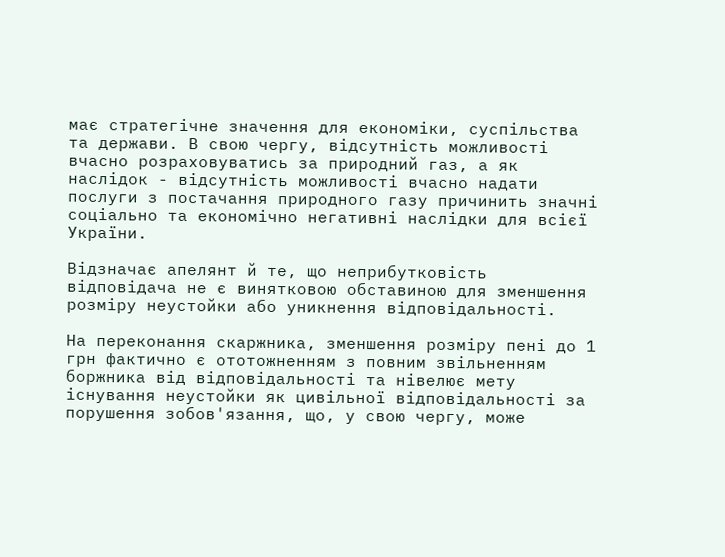має стратегічне значення для економіки, суспільства та держави. В свою чергу, відсутність можливості вчасно розраховуватись за природний газ, а як наслідок - відсутність можливості вчасно надати послуги з постачання природного газу причинить значні соціально та економічно негативні наслідки для всієї України.

Відзначає апелянт й те, що неприбутковість відповідача не є винятковою обставиною для зменшення розміру неустойки або уникнення відповідальності.

На переконання скаржника, зменшення розміру пені до 1 грн фактично є ототожненням з повним звільненням боржника від відповідальності та нівелює мету існування неустойки як цивільної відповідальності за порушення зобов'язання, що, у свою чергу, може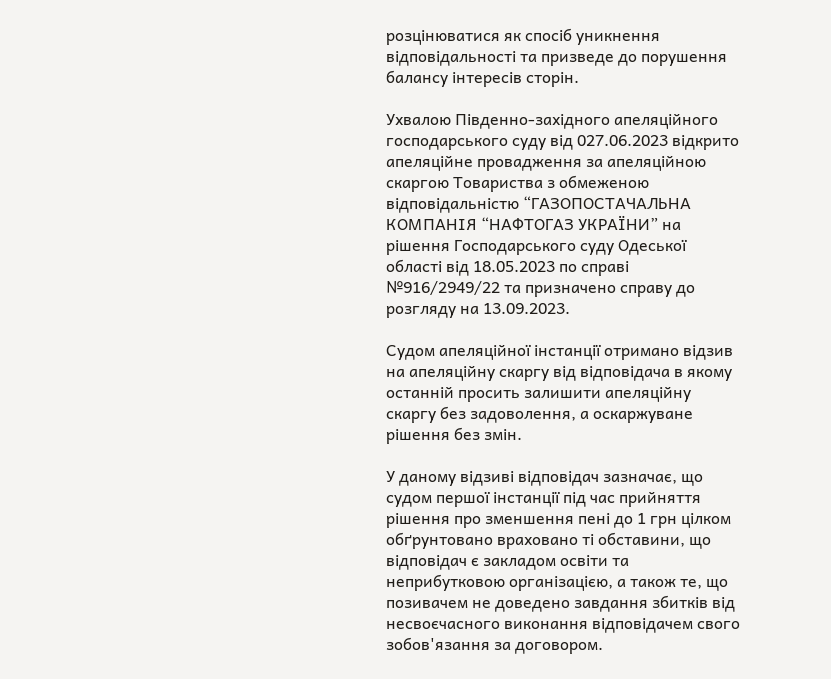розцінюватися як спосіб уникнення відповідальності та призведе до порушення балансу інтересів сторін.

Ухвалою Південно-західного апеляційного господарського суду від 027.06.2023 відкрито апеляційне провадження за апеляційною скаргою Товариства з обмеженою відповідальністю “ГАЗОПОСТАЧАЛЬНА КОМПАНІЯ “НАФТОГАЗ УКРАЇНИ” на рішення Господарського суду Одеської області від 18.05.2023 по справі №916/2949/22 та призначено справу до розгляду на 13.09.2023.

Судом апеляційної інстанції отримано відзив на апеляційну скаргу від відповідача в якому останній просить залишити апеляційну скаргу без задоволення, а оскаржуване рішення без змін.

У даному відзиві відповідач зазначає, що судом першої інстанції під час прийняття рішення про зменшення пені до 1 грн цілком обґрунтовано враховано ті обставини, що відповідач є закладом освіти та неприбутковою організацією, а також те, що позивачем не доведено завдання збитків від несвоєчасного виконання відповідачем свого зобов'язання за договором.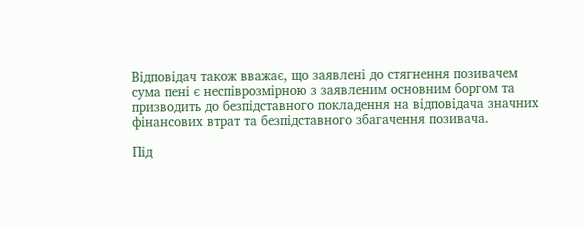Відповідач також вважає, що заявлені до стягнення позивачем сума пені є неспіврозмірною з заявленим основним боргом та призводить до безпідставного покладення на відповідача значних фінансових втрат та безпідставного збагачення позивача.

Під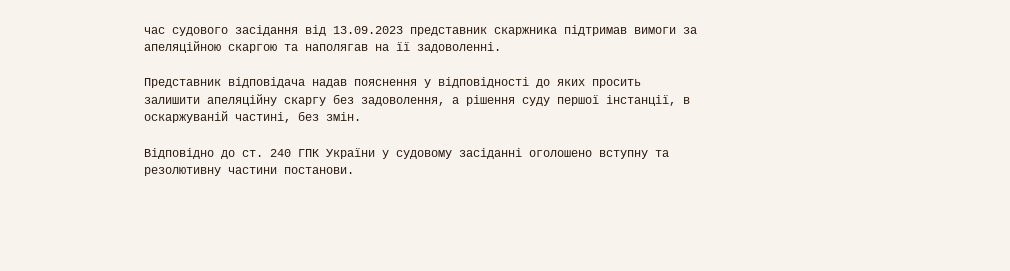час судового засідання від 13.09.2023 представник скаржника підтримав вимоги за апеляційною скаргою та наполягав на її задоволенні.

Представник відповідача надав пояснення у відповідності до яких просить залишити апеляційну скаргу без задоволення, а рішення суду першої інстанції, в оскаржуваній частині, без змін.

Відповідно до ст. 240 ГПК України у судовому засіданні оголошено вступну та резолютивну частини постанови.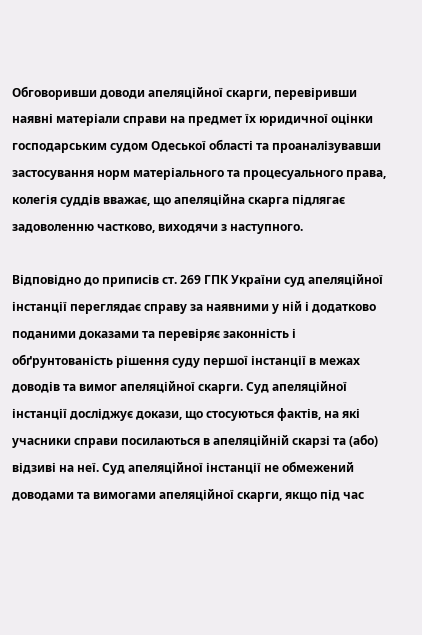Обговоривши доводи апеляційної скарги, перевіривши наявні матеріали справи на предмет їх юридичної оцінки господарським судом Одеської області та проаналізувавши застосування норм матеріального та процесуального права, колегія суддів вважає, що апеляційна скарга підлягає задоволенню частково, виходячи з наступного.

Відповідно до приписів ст. 269 ГПК України суд апеляційної інстанції переглядає справу за наявними у ній і додатково поданими доказами та перевіряє законність і обґрунтованість рішення суду першої інстанції в межах доводів та вимог апеляційної скарги. Суд апеляційної інстанції досліджує докази, що стосуються фактів, на які учасники справи посилаються в апеляційній скарзі та (або) відзиві на неї. Суд апеляційної інстанції не обмежений доводами та вимогами апеляційної скарги, якщо під час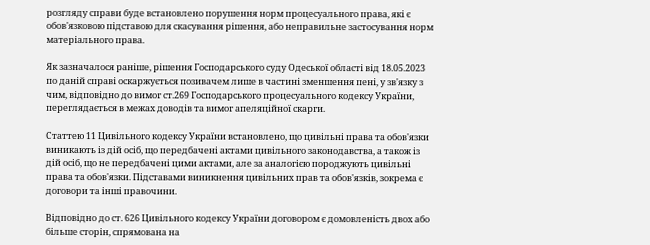розгляду справи буде встановлено порушення норм процесуального права, які є обов'язковою підставою для скасування рішення, або неправильне застосування норм матеріального права.

Як зазначалося раніше, рішення Господарського суду Одеської області від 18.05.2023 по даній справі оскаржується позивачем лише в частині зменшення пені, у зв'язку з чим, відповідно до вимог ст.269 Господарського процесуального кодексу України, переглядається в межах доводів та вимог апеляційної скарги.

Статтею 11 Цивільного кодексу України встановлено, що цивільні права та обов'язки виникають із дій осіб, що передбачені актами цивільного законодавства, а також із дій осіб, що не передбачені цими актами, але за аналогією породжують цивільні права та обов'язки. Підставами виникнення цивільних прав та обов'язків, зокрема є договори та інші правочини.

Відповідно до ст. 626 Цивільного кодексу України договором є домовленість двох або більше сторін, спрямована на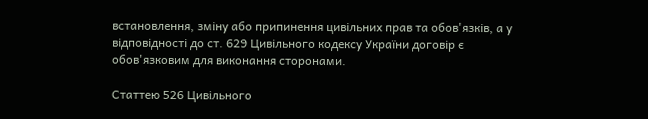встановлення, зміну або припинення цивільних прав та обов'язків, а у відповідності до ст. 629 Цивільного кодексу України договір є обов'язковим для виконання сторонами.

Статтею 526 Цивільного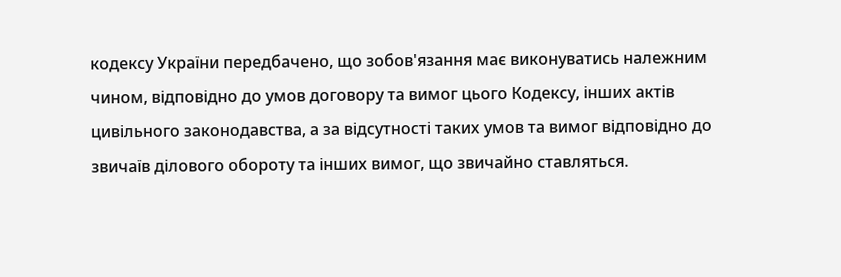кодексу України передбачено, що зобов'язання має виконуватись належним чином, відповідно до умов договору та вимог цього Кодексу, інших актів цивільного законодавства, а за відсутності таких умов та вимог відповідно до звичаїв ділового обороту та інших вимог, що звичайно ставляться.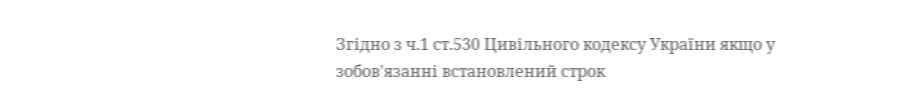Згідно з ч.1 ст.530 Цивільного кодексу України якщо у зобов'язанні встановлений строк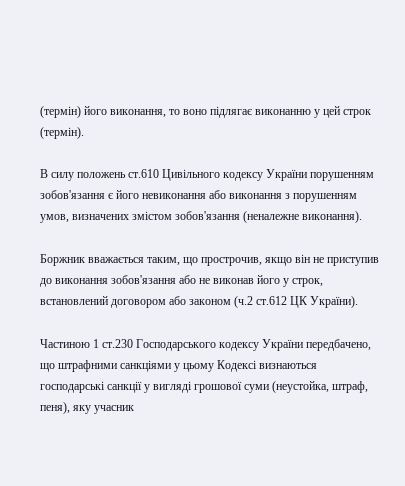(термін) його виконання, то воно підлягає виконанню у цей строк (термін).

В силу положень ст.610 Цивільного кодексу України порушенням зобов'язання є його невиконання або виконання з порушенням умов, визначених змістом зобов'язання (неналежне виконання).

Боржник вважається таким, що прострочив, якщо він не приступив до виконання зобов'язання або не виконав його у строк, встановлений договором або законом (ч.2 ст.612 ЦК України).

Частиною 1 ст.230 Господарського кодексу України передбачено, що штрафними санкціями у цьому Кодексі визнаються господарські санкції у вигляді грошової суми (неустойка, штраф, пеня), яку учасник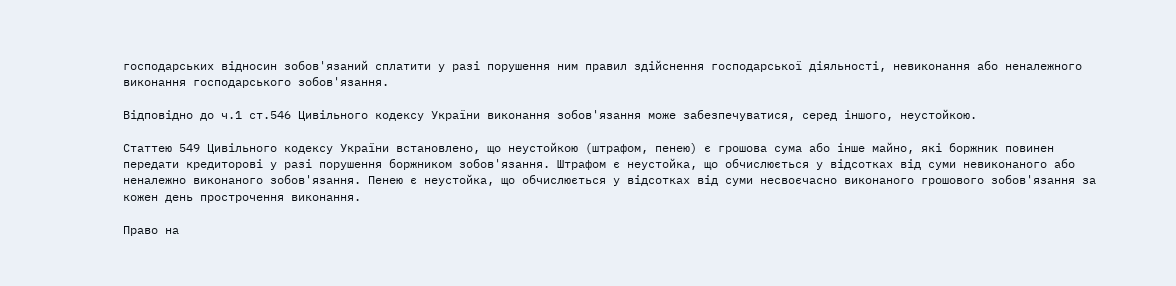господарських відносин зобов'язаний сплатити у разі порушення ним правил здійснення господарської діяльності, невиконання або неналежного виконання господарського зобов'язання.

Відповідно до ч.1 ст.546 Цивільного кодексу України виконання зобов'язання може забезпечуватися, серед іншого, неустойкою.

Статтею 549 Цивільного кодексу України встановлено, що неустойкою (штрафом, пенею) є грошова сума або інше майно, які боржник повинен передати кредиторові у разі порушення боржником зобов'язання. Штрафом є неустойка, що обчислюється у відсотках від суми невиконаного або неналежно виконаного зобов'язання. Пенею є неустойка, що обчислюється у відсотках від суми несвоєчасно виконаного грошового зобов'язання за кожен день прострочення виконання.

Право на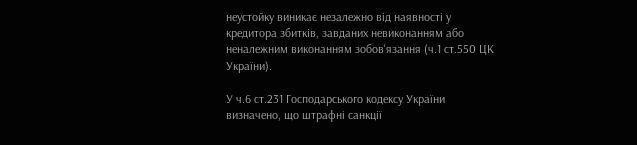неустойку виникає незалежно від наявності у кредитора збитків, завданих невиконанням або неналежним виконанням зобов'язання (ч.1 ст.550 ЦК України).

У ч.6 ст.231 Господарського кодексу України визначено, що штрафні санкції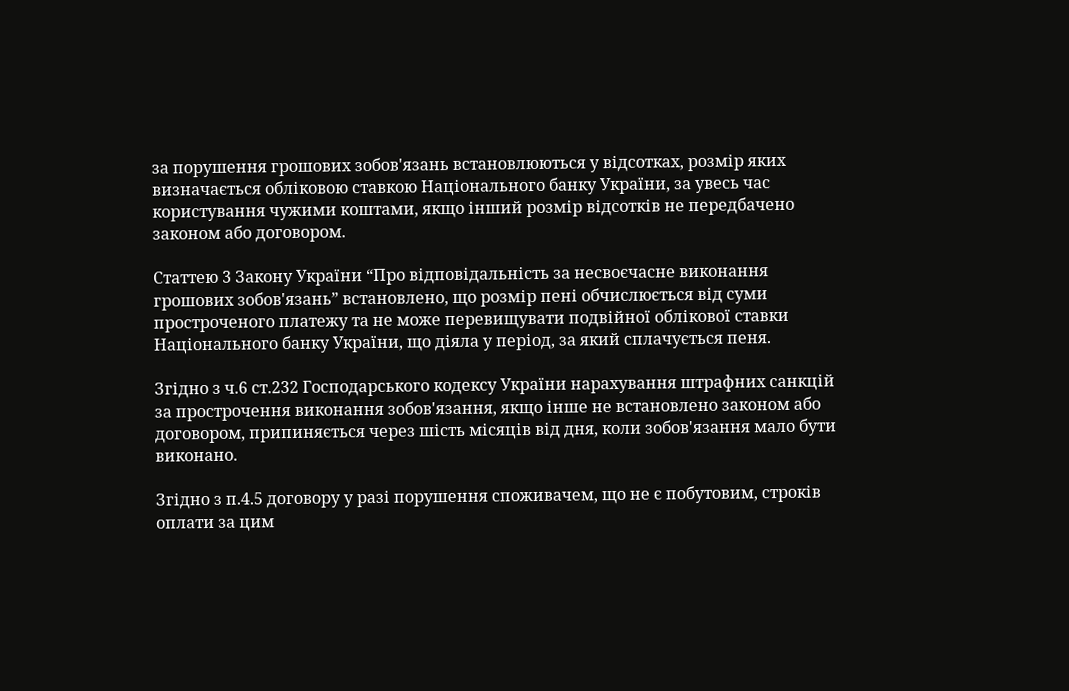за порушення грошових зобов'язань встановлюються у відсотках, розмір яких визначається обліковою ставкою Національного банку України, за увесь час користування чужими коштами, якщо інший розмір відсотків не передбачено законом або договором.

Статтею 3 Закону України “Про відповідальність за несвоєчасне виконання грошових зобов'язань” встановлено, що розмір пені обчислюється від суми простроченого платежу та не може перевищувати подвійної облікової ставки Національного банку України, що діяла у період, за який сплачується пеня.

Згідно з ч.6 ст.232 Господарського кодексу України нарахування штрафних санкцій за прострочення виконання зобов'язання, якщо інше не встановлено законом або договором, припиняється через шість місяців від дня, коли зобов'язання мало бути виконано.

Згідно з п.4.5 договору у разі порушення споживачем, що не є побутовим, строків оплати за цим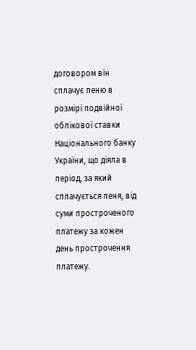договором він сплачує пеню в розмірі подвійної облікової ставки Національного банку України, що діяла в період, за який сплачується пеня, від суми простроченого платежу за кожен день прострочення платежу.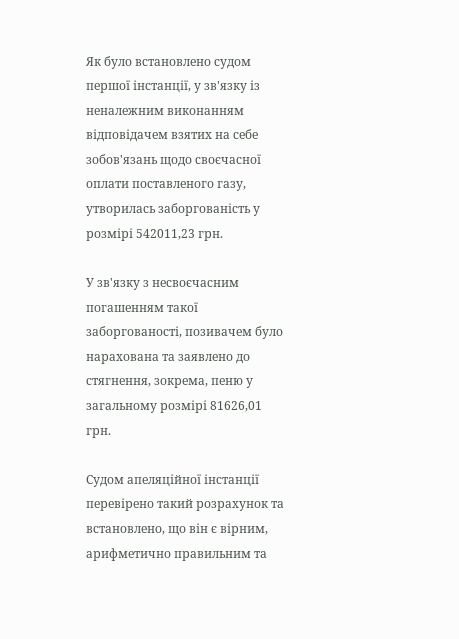Як було встановлено судом першої інстанції, у зв'язку із неналежним виконанням відповідачем взятих на себе зобов'язань щодо своєчасної оплати поставленого газу, утворилась заборгованість у розмірі 542011,23 грн.

У зв'язку з несвоєчасним погашенням такої заборгованості, позивачем було нарахована та заявлено до стягнення, зокрема, пеню у загальному розмірі 81626,01 грн.

Судом апеляційної інстанції перевірено такий розрахунок та встановлено, що він є вірним, арифметично правильним та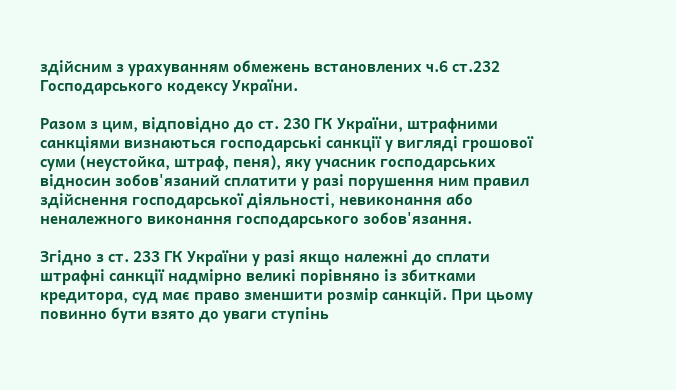здійсним з урахуванням обмежень встановлених ч.6 ст.232 Господарського кодексу України.

Разом з цим, відповідно до ст. 230 ГК України, штрафними санкціями визнаються господарські санкції у вигляді грошової суми (неустойка, штраф, пеня), яку учасник господарських відносин зобов'язаний сплатити у разі порушення ним правил здійснення господарської діяльності, невиконання або неналежного виконання господарського зобов'язання.

Згідно з ст. 233 ГК України у разі якщо належні до сплати штрафні санкції надмірно великі порівняно із збитками кредитора, суд має право зменшити розмір санкцій. При цьому повинно бути взято до уваги ступінь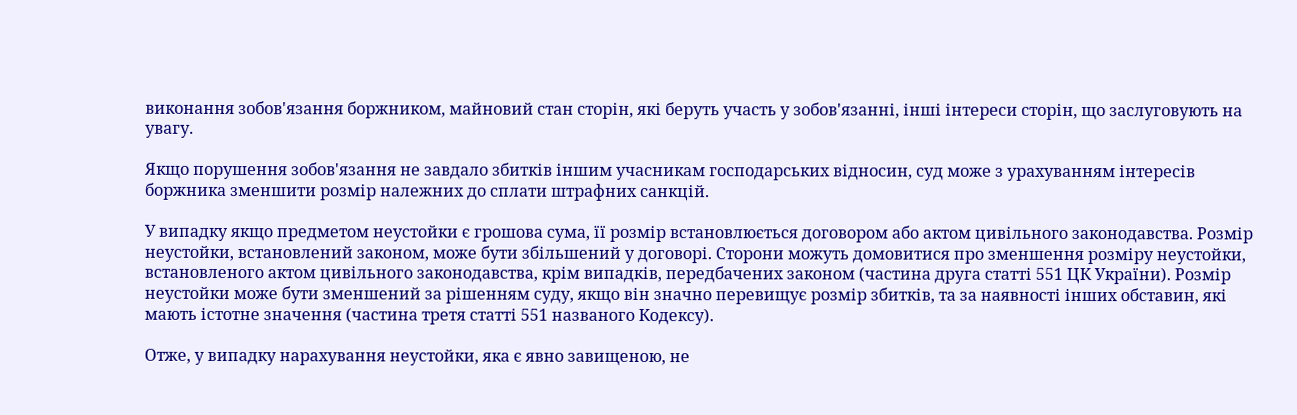виконання зобов'язання боржником, майновий стан сторін, які беруть участь у зобов'язанні, інші інтереси сторін, що заслуговують на увагу.

Якщо порушення зобов'язання не завдало збитків іншим учасникам господарських відносин, суд може з урахуванням інтересів боржника зменшити розмір належних до сплати штрафних санкцій.

У випадку якщо предметом неустойки є грошова сума, її розмір встановлюється договором або актом цивільного законодавства. Розмір неустойки, встановлений законом, може бути збільшений у договорі. Сторони можуть домовитися про зменшення розміру неустойки, встановленого актом цивільного законодавства, крім випадків, передбачених законом (частина друга статті 551 ЦК України). Розмір неустойки може бути зменшений за рішенням суду, якщо він значно перевищує розмір збитків, та за наявності інших обставин, які мають істотне значення (частина третя статті 551 названого Кодексу).

Отже, у випадку нарахування неустойки, яка є явно завищеною, не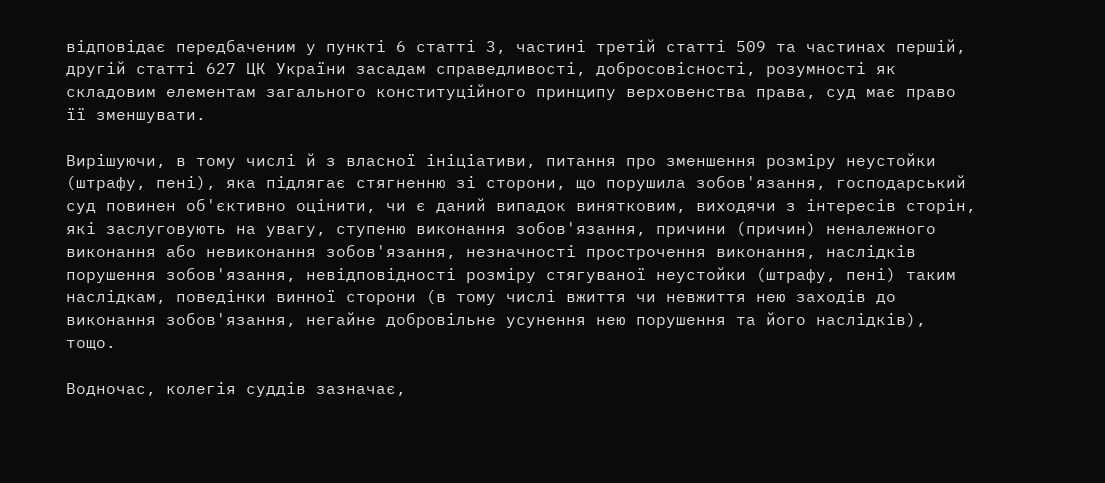відповідає передбаченим у пункті 6 статті 3, частині третій статті 509 та частинах першій, другій статті 627 ЦК України засадам справедливості, добросовісності, розумності як складовим елементам загального конституційного принципу верховенства права, суд має право її зменшувати.

Вирішуючи, в тому числі й з власної ініціативи, питання про зменшення розміру неустойки (штрафу, пені), яка підлягає стягненню зі сторони, що порушила зобов'язання, господарський суд повинен об'єктивно оцінити, чи є даний випадок винятковим, виходячи з інтересів сторін, які заслуговують на увагу, ступеню виконання зобов'язання, причини (причин) неналежного виконання або невиконання зобов'язання, незначності прострочення виконання, наслідків порушення зобов'язання, невідповідності розміру стягуваної неустойки (штрафу, пені) таким наслідкам, поведінки винної сторони (в тому числі вжиття чи невжиття нею заходів до виконання зобов'язання, негайне добровільне усунення нею порушення та його наслідків), тощо.

Водночас, колегія суддів зазначає,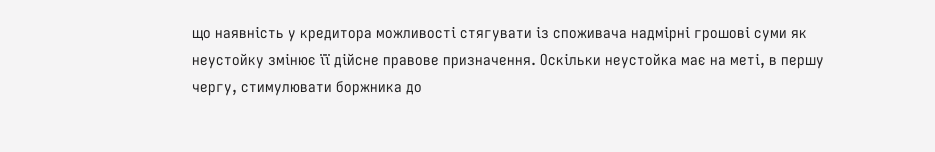що наявність у кредитора можливості стягувати із споживача надмірні грошові суми як неустойку змінює її дійсне правове призначення. Оскільки неустойка має на меті, в першу чергу, стимулювати боржника до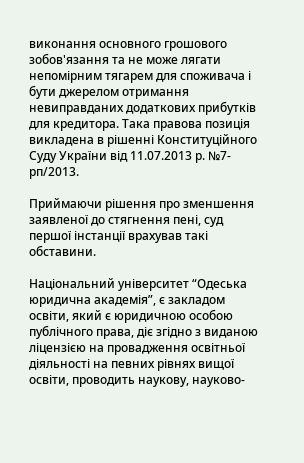виконання основного грошового зобов'язання та не може лягати непомірним тягарем для споживача і бути джерелом отримання невиправданих додаткових прибутків для кредитора. Така правова позиція викладена в рішенні Конституційного Суду України від 11.07.2013 р. №7-рп/2013.

Приймаючи рішення про зменшення заявленої до стягнення пені, суд першої інстанції врахував такі обставини.

Національний університет “Одеська юридична академія”, є закладом освіти, який є юридичною особою публічного права, діє згідно з виданою ліцензією на провадження освітньої діяльності на певних рівнях вищої освіти, проводить наукову, науково-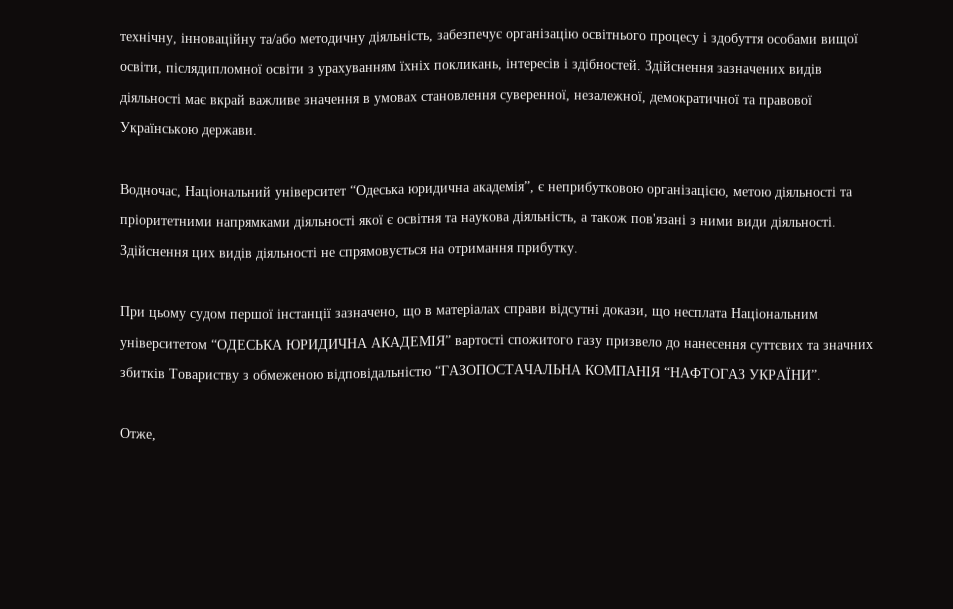технічну, інноваційну та/або методичну діяльність, забезпечує організацію освітнього процесу і здобуття особами вищої освіти, післядипломної освіти з урахуванням їхніх покликань, інтересів і здібностей. Здійснення зазначених видів діяльності має вкрай важливе значення в умовах становлення суверенної, незалежної, демократичної та правової Українською держави.

Водночас, Національний університет “Одеська юридична академія”, є неприбутковою організацією, метою діяльності та пріоритетними напрямками діяльності якої є освітня та наукова діяльність, а також пов'язані з ними види діяльності. Здійснення цих видів діяльності не спрямовується на отримання прибутку.

При цьому судом першої інстанції зазначено, що в матеріалах справи відсутні докази, що несплата Національним університетом “ОДЕСЬКА ЮРИДИЧНА АКАДЕМІЯ” вартості спожитого газу призвело до нанесення суттєвих та значних збитків Товариству з обмеженою відповідальністю “ГАЗОПОСТАЧАЛЬНА КОМПАНІЯ “НАФТОГАЗ УКРАЇНИ”.

Отже,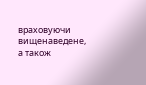враховуючи вищенаведене, а також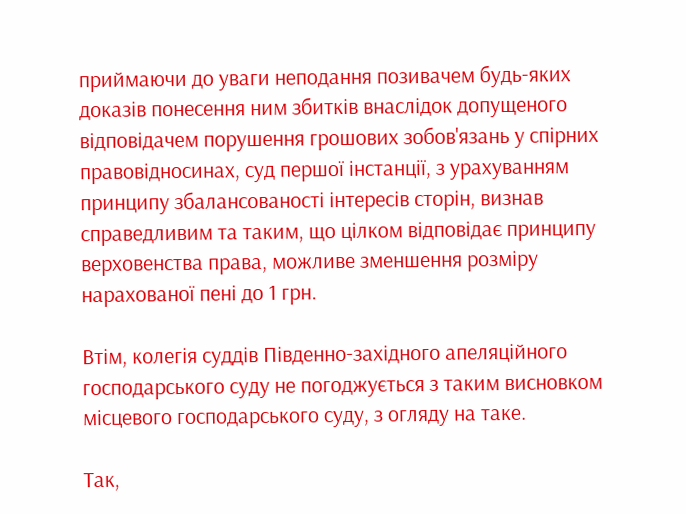приймаючи до уваги неподання позивачем будь-яких доказів понесення ним збитків внаслідок допущеного відповідачем порушення грошових зобов'язань у спірних правовідносинах, суд першої інстанції, з урахуванням принципу збалансованості інтересів сторін, визнав справедливим та таким, що цілком відповідає принципу верховенства права, можливе зменшення розміру нарахованої пені до 1 грн.

Втім, колегія суддів Південно-західного апеляційного господарського суду не погоджується з таким висновком місцевого господарського суду, з огляду на таке.

Так,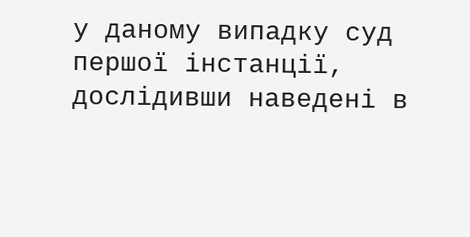у даному випадку суд першої інстанції, дослідивши наведені в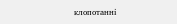клопотанні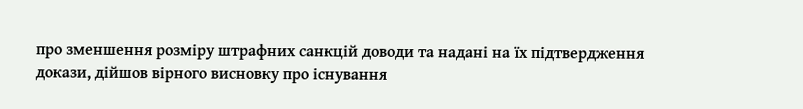про зменшення розміру штрафних санкцій доводи та надані на їх підтвердження докази, дійшов вірного висновку про існування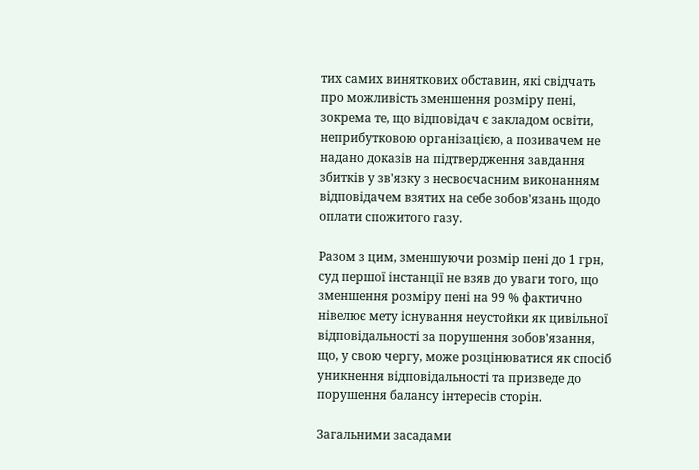тих самих виняткових обставин, які свідчать про можливість зменшення розміру пені, зокрема те, що відповідач є закладом освіти, неприбутковою організацією, а позивачем не надано доказів на підтвердження завдання збитків у зв'язку з несвоєчасним виконанням відповідачем взятих на себе зобов'язань щодо оплати спожитого газу.

Разом з цим, зменшуючи розмір пені до 1 грн, суд першої інстанції не взяв до уваги того, що зменшення розміру пені на 99 % фактично нівелює мету існування неустойки як цивільної відповідальності за порушення зобов'язання, що, у свою чергу, може розцінюватися як спосіб уникнення відповідальності та призведе до порушення балансу інтересів сторін.

Загальними засадами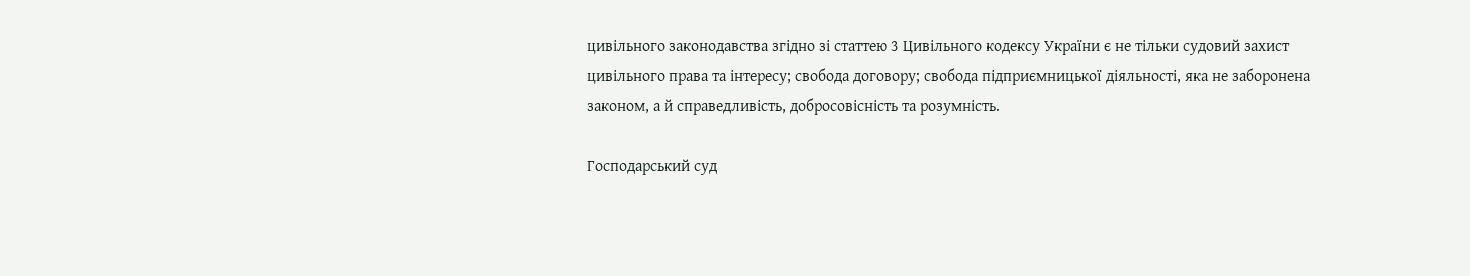цивільного законодавства згідно зі статтею 3 Цивільного кодексу України є не тільки судовий захист цивільного права та інтересу; свобода договору; свобода підприємницької діяльності, яка не заборонена законом, а й справедливість, добросовісність та розумність.

Господарський суд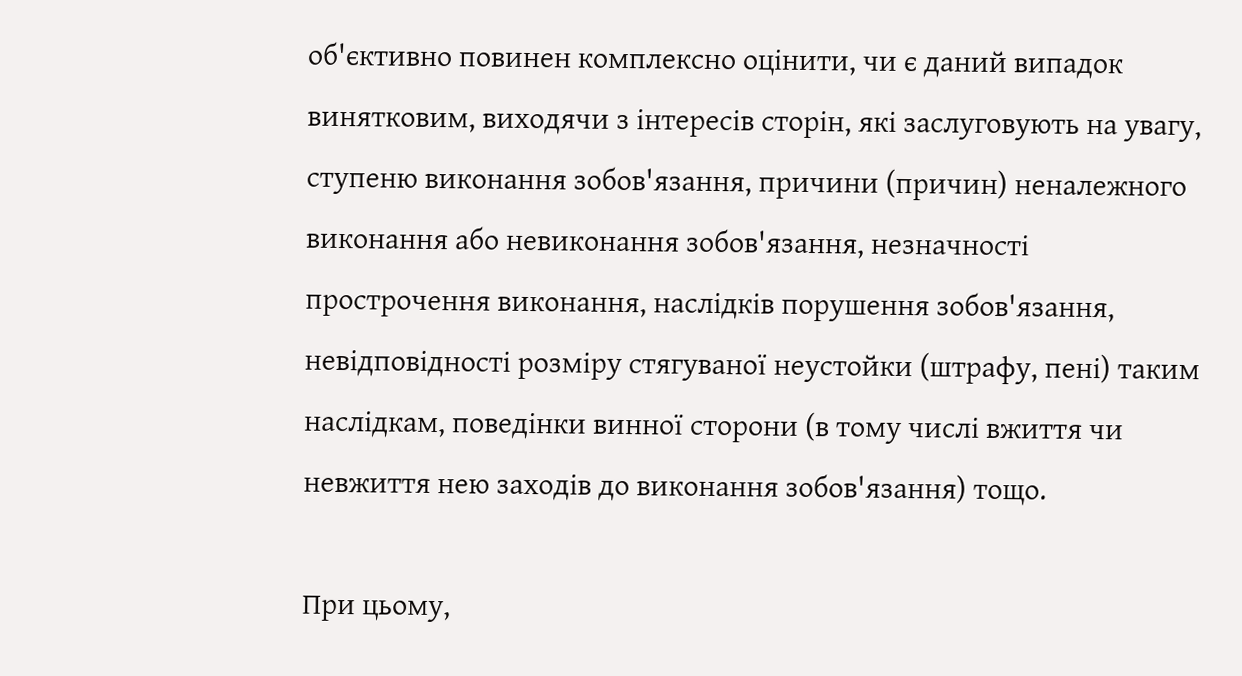об'єктивно повинен комплексно оцінити, чи є даний випадок винятковим, виходячи з інтересів сторін, які заслуговують на увагу, ступеню виконання зобов'язання, причини (причин) неналежного виконання або невиконання зобов'язання, незначності прострочення виконання, наслідків порушення зобов'язання, невідповідності розміру стягуваної неустойки (штрафу, пені) таким наслідкам, поведінки винної сторони (в тому числі вжиття чи невжиття нею заходів до виконання зобов'язання) тощо.

При цьому,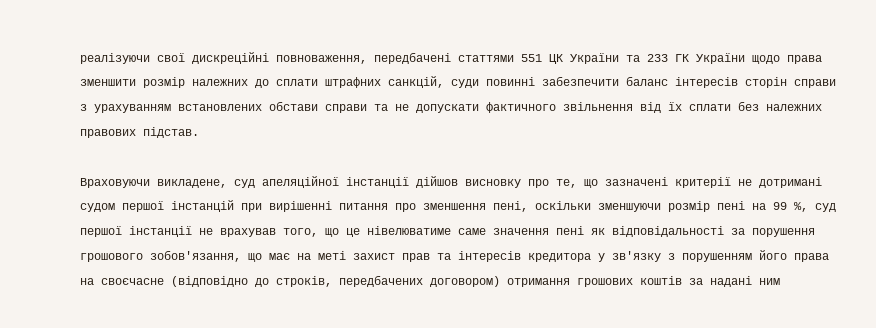реалізуючи свої дискреційні повноваження, передбачені статтями 551 ЦК України та 233 ГК України щодо права зменшити розмір належних до сплати штрафних санкцій, суди повинні забезпечити баланс інтересів сторін справи з урахуванням встановлених обстави справи та не допускати фактичного звільнення від їх сплати без належних правових підстав.

Враховуючи викладене, суд апеляційної інстанції дійшов висновку про те, що зазначені критерії не дотримані судом першої інстанцій при вирішенні питання про зменшення пені, оскільки зменшуючи розмір пені на 99 %, суд першої інстанції не врахував того, що це нівелюватиме саме значення пені як відповідальності за порушення грошового зобов'язання, що має на меті захист прав та інтересів кредитора у зв'язку з порушенням його права на своєчасне (відповідно до строків, передбачених договором) отримання грошових коштів за надані ним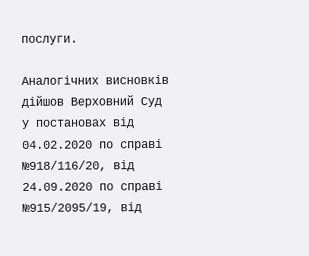послуги.

Аналогічних висновків дійшов Верховний Суд у постановах від 04.02.2020 по справі №918/116/20, від 24.09.2020 по справі №915/2095/19, від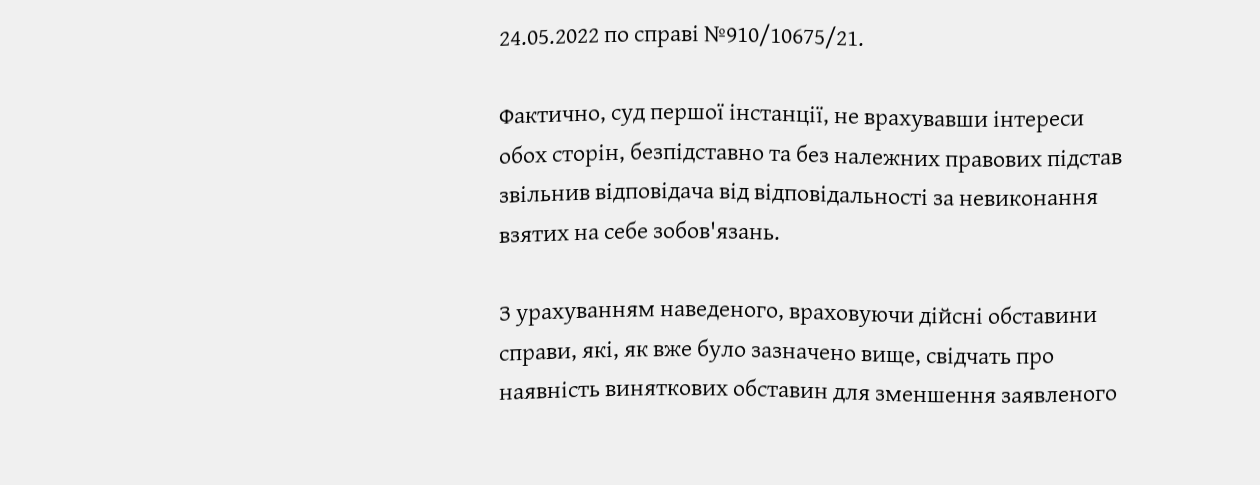24.05.2022 по справі №910/10675/21.

Фактично, суд першої інстанції, не врахувавши інтереси обох сторін, безпідставно та без належних правових підстав звільнив відповідача від відповідальності за невиконання взятих на себе зобов'язань.

З урахуванням наведеного, враховуючи дійсні обставини справи, які, як вже було зазначено вище, свідчать про наявність виняткових обставин для зменшення заявленого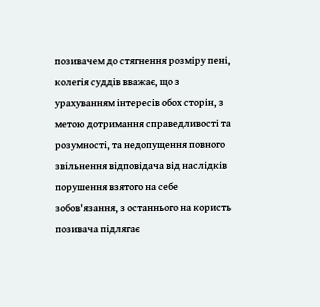позивачем до стягнення розміру пені, колегія суддів вважає, що з урахуванням інтересів обох сторін, з метою дотримання справедливості та розумності, та недопущення повного звільнення відповідача від наслідків порушення взятого на себе зобов'язання, з останнього на користь позивача підлягає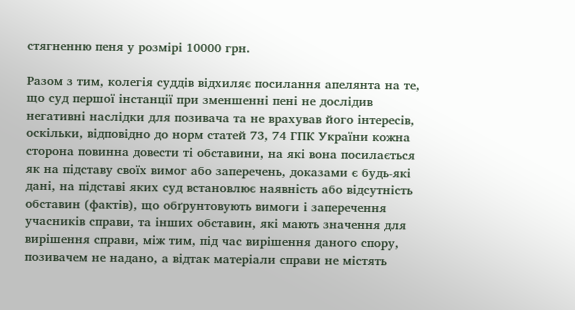стягненню пеня у розмірі 10000 грн.

Разом з тим, колегія суддів відхиляє посилання апелянта на те, що суд першої інстанції при зменшенні пені не дослідив негативні наслідки для позивача та не врахував його інтересів, оскільки, відповідно до норм статей 73, 74 ГПК України кожна сторона повинна довести ті обставини, на які вона посилається як на підставу своїх вимог або заперечень, доказами є будь-які дані, на підставі яких суд встановлює наявність або відсутність обставин (фактів), що обґрунтовують вимоги і заперечення учасників справи, та інших обставин, які мають значення для вирішення справи, між тим, під час вирішення даного спору, позивачем не надано, а відтак матеріали справи не містять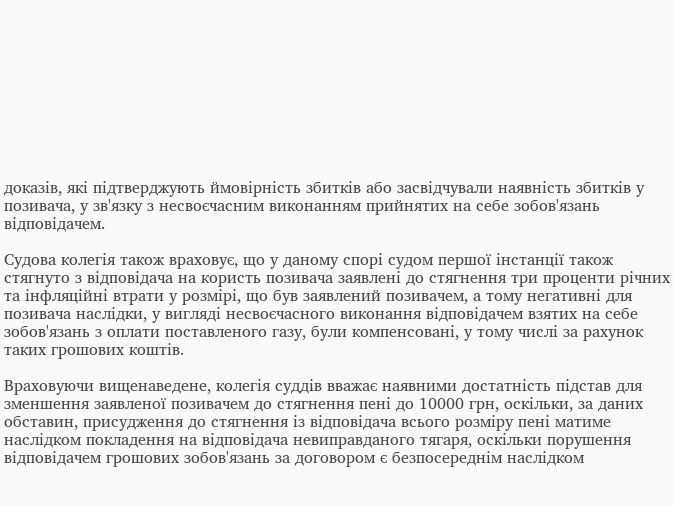доказів, які підтверджують ймовірність збитків або засвідчували наявність збитків у позивача, у зв'язку з несвоєчасним виконанням прийнятих на себе зобов'язань відповідачем.

Судова колегія також враховує, що у даному спорі судом першої інстанції також стягнуто з відповідача на користь позивача заявлені до стягнення три проценти річних та інфляційні втрати у розмірі, що був заявлений позивачем, а тому негативні для позивача наслідки, у вигляді несвоєчасного виконання відповідачем взятих на себе зобов'язань з оплати поставленого газу, були компенсовані, у тому числі за рахунок таких грошових коштів.

Враховуючи вищенаведене, колегія суддів вважає наявними достатність підстав для зменшення заявленої позивачем до стягнення пені до 10000 грн, оскільки, за даних обставин, присудження до стягнення із відповідача всього розміру пені матиме наслідком покладення на відповідача невиправданого тягаря, оскільки порушення відповідачем грошових зобов'язань за договором є безпосереднім наслідком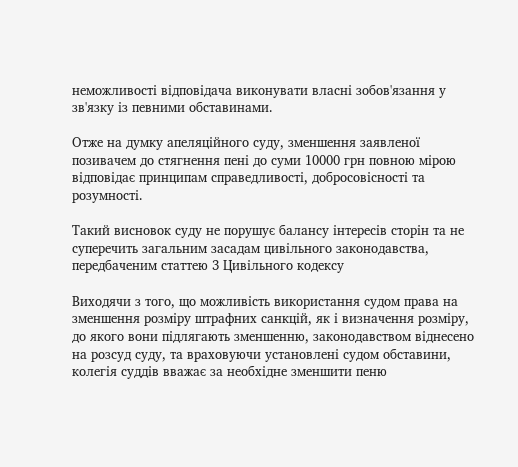неможливості відповідача виконувати власні зобов'язання у зв'язку із певними обставинами.

Отже на думку апеляційного суду, зменшення заявленої позивачем до стягнення пені до суми 10000 грн повною мірою відповідає принципам справедливості, добросовісності та розумності.

Такий висновок суду не порушує балансу інтересів сторін та не суперечить загальним засадам цивільного законодавства, передбаченим статтею 3 Цивільного кодексу

Виходячи з того, що можливість використання судом права на зменшення розміру штрафних санкцій, як і визначення розміру, до якого вони підлягають зменшенню, законодавством віднесено на розсуд суду, та враховуючи установлені судом обставини, колегія суддів вважає за необхідне зменшити пеню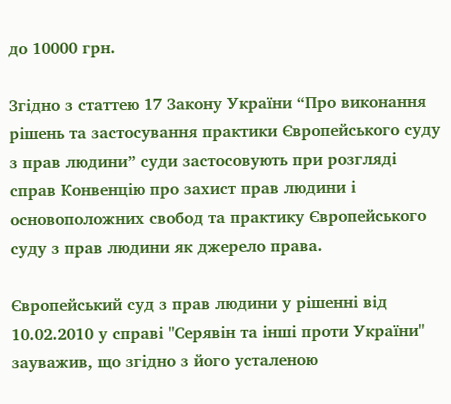до 10000 грн.

Згідно з статтею 17 Закону України “Про виконання рішень та застосування практики Європейського суду з прав людини” суди застосовують при розгляді справ Конвенцію про захист прав людини і основоположних свобод та практику Європейського суду з прав людини як джерело права.

Європейський суд з прав людини у рішенні від 10.02.2010 у справі "Серявін та інші проти України" зауважив, що згідно з його усталеною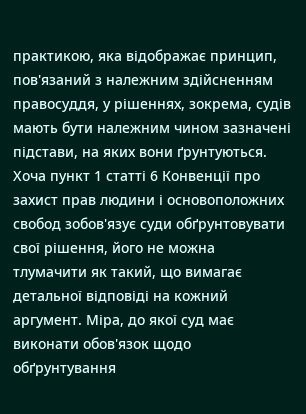практикою, яка відображає принцип, пов'язаний з належним здійсненням правосуддя, у рішеннях, зокрема, судів мають бути належним чином зазначені підстави, на яких вони ґрунтуються. Хоча пункт 1 статті 6 Конвенції про захист прав людини і основоположних свобод зобов'язує суди обґрунтовувати свої рішення, його не можна тлумачити як такий, що вимагає детальної відповіді на кожний аргумент. Міра, до якої суд має виконати обов'язок щодо обґрунтування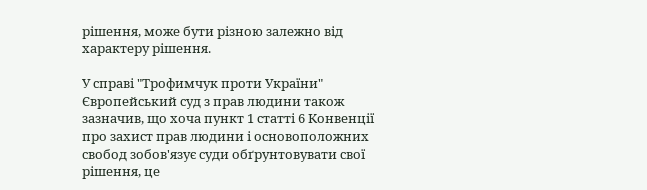рішення, може бути різною залежно від характеру рішення.

У справі "Трофимчук проти України" Європейський суд з прав людини також зазначив, що хоча пункт 1 статті 6 Конвенції про захист прав людини і основоположних свобод зобов'язує суди обґрунтовувати свої рішення, це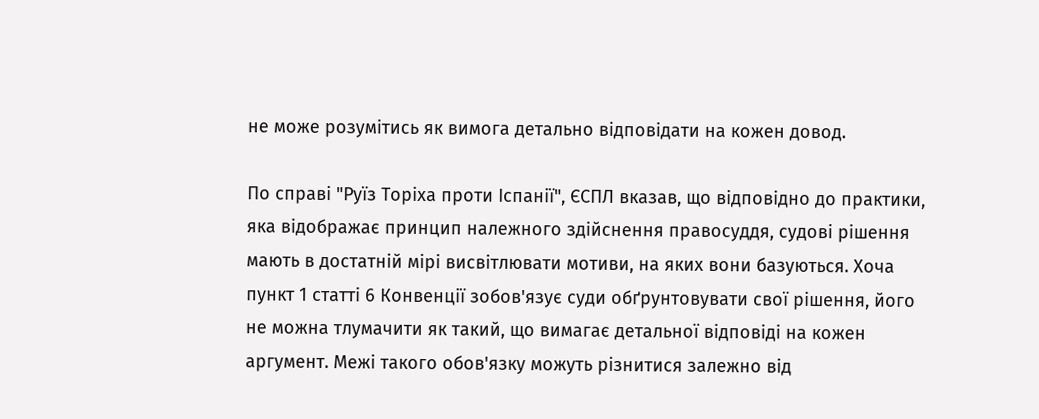не може розумітись як вимога детально відповідати на кожен довод.

По справі "Руїз Торіха проти Іспанії", ЄСПЛ вказав, що відповідно до практики, яка відображає принцип належного здійснення правосуддя, судові рішення мають в достатній мірі висвітлювати мотиви, на яких вони базуються. Хоча пункт 1 статті 6 Конвенції зобов'язує суди обґрунтовувати свої рішення, його не можна тлумачити як такий, що вимагає детальної відповіді на кожен аргумент. Межі такого обов'язку можуть різнитися залежно від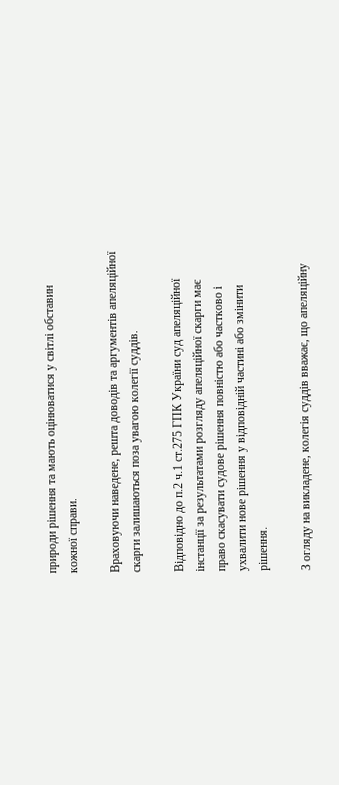природи рішення та мають оцінюватися у світлі обставин кожної справи.

Враховуючи наведене, решта доводів та аргументів апеляційної скарги залишаються поза увагою колегії суддів.

Відповідно до п.2 ч.1 ст.275 ГПК України суд апеляційної інстанції за результатами розгляду апеляційної скарги має право скасувати судове рішення повністю або частково і ухвалити нове рішення у відповідній частині або змінити рішення.

З огляду на викладене, колегія суддів вважає, що апеляційну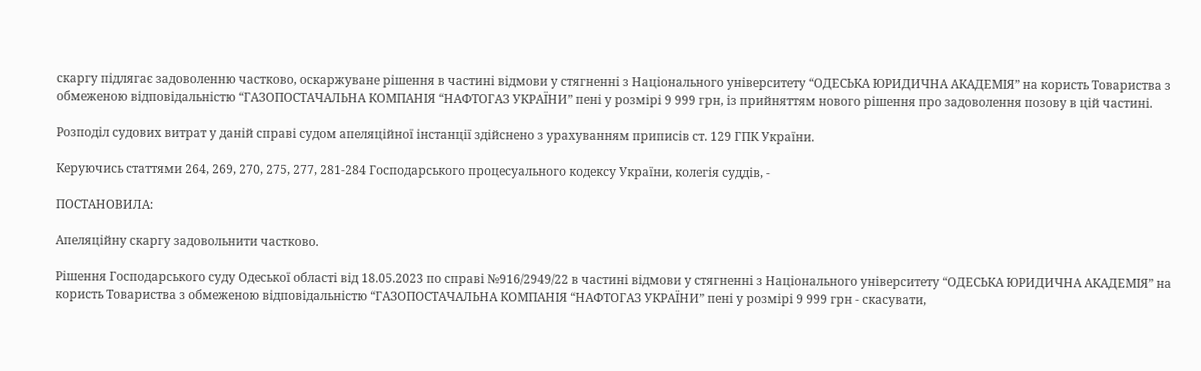скаргу підлягає задоволенню частково, оскаржуване рішення в частині відмови у стягненні з Національного університету “ОДЕСЬКА ЮРИДИЧНА АКАДЕМІЯ” на користь Товариства з обмеженою відповідальністю “ГАЗОПОСТАЧАЛЬНА КОМПАНІЯ “НАФТОГАЗ УКРАЇНИ” пені у розмірі 9 999 грн, із прийняттям нового рішення про задоволення позову в цій частині.

Розподіл судових витрат у даній справі судом апеляційної інстанції здійснено з урахуванням приписів ст. 129 ГПК України.

Керуючись статтями 264, 269, 270, 275, 277, 281-284 Господарського процесуального кодексу України, колегія суддів, -

ПОСТАНОВИЛА:

Апеляційну скаргу задовольнити частково.

Рішення Господарського суду Одеської області від 18.05.2023 по справі №916/2949/22 в частині відмови у стягненні з Національного університету “ОДЕСЬКА ЮРИДИЧНА АКАДЕМІЯ” на користь Товариства з обмеженою відповідальністю “ГАЗОПОСТАЧАЛЬНА КОМПАНІЯ “НАФТОГАЗ УКРАЇНИ” пені у розмірі 9 999 грн - скасувати,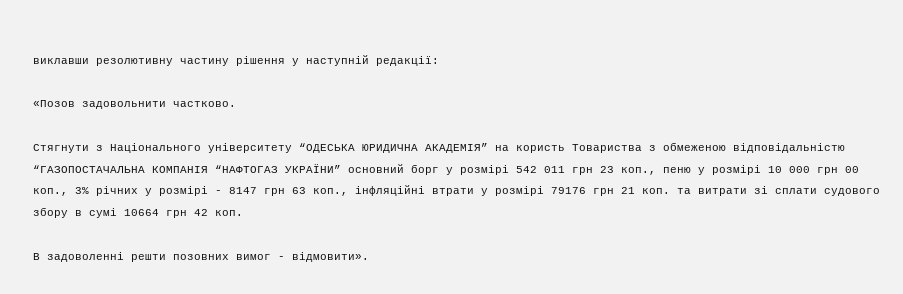виклавши резолютивну частину рішення у наступній редакції:

«Позов задовольнити частково.

Стягнути з Національного університету “ОДЕСЬКА ЮРИДИЧНА АКАДЕМІЯ” на користь Товариства з обмеженою відповідальністю “ГАЗОПОСТАЧАЛЬНА КОМПАНІЯ “НАФТОГАЗ УКРАЇНИ” основний борг у розмірі 542 011 грн 23 коп., пеню у розмірі 10 000 грн 00 коп., 3% річних у розмірі - 8147 грн 63 коп., інфляційні втрати у розмірі 79176 грн 21 коп. та витрати зі сплати судового збору в сумі 10664 грн 42 коп.

В задоволенні решти позовних вимог - відмовити».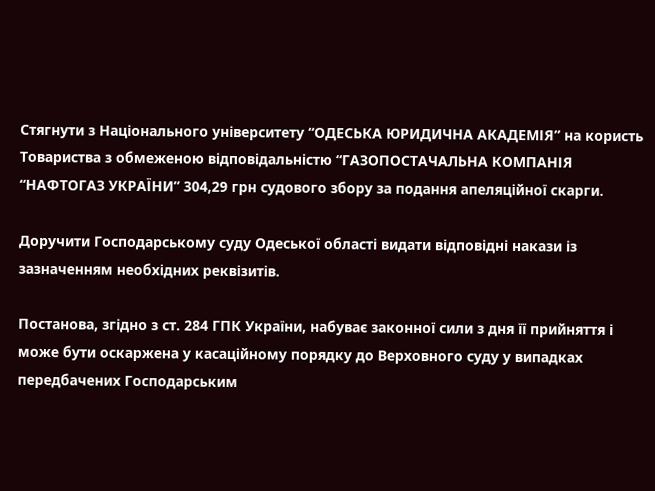Стягнути з Національного університету “ОДЕСЬКА ЮРИДИЧНА АКАДЕМІЯ” на користь Товариства з обмеженою відповідальністю “ГАЗОПОСТАЧАЛЬНА КОМПАНІЯ “НАФТОГАЗ УКРАЇНИ” 304,29 грн судового збору за подання апеляційної скарги.

Доручити Господарському суду Одеської області видати відповідні накази із зазначенням необхідних реквізитів.

Постанова, згідно з ст. 284 ГПК України, набуває законної сили з дня її прийняття і може бути оскаржена у касаційному порядку до Верховного суду у випадках передбачених Господарським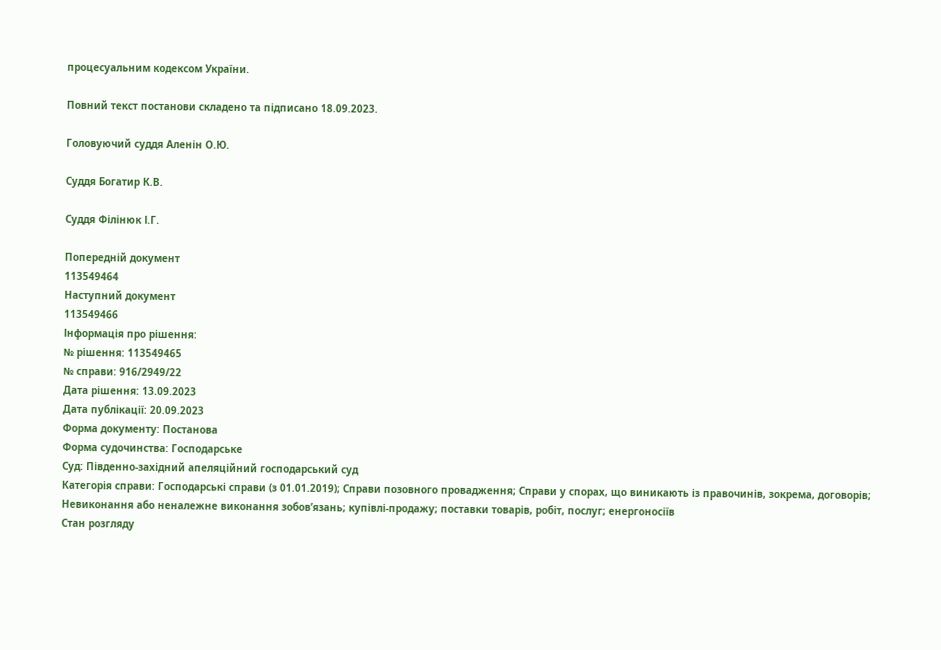процесуальним кодексом України.

Повний текст постанови складено та підписано 18.09.2023.

Головуючий суддя Аленін О.Ю.

Суддя Богатир К.В.

Суддя Філінюк І.Г.

Попередній документ
113549464
Наступний документ
113549466
Інформація про рішення:
№ рішення: 113549465
№ справи: 916/2949/22
Дата рішення: 13.09.2023
Дата публікації: 20.09.2023
Форма документу: Постанова
Форма судочинства: Господарське
Суд: Південно-західний апеляційний господарський суд
Категорія справи: Господарські справи (з 01.01.2019); Справи позовного провадження; Справи у спорах, що виникають із правочинів, зокрема, договорів; Невиконання або неналежне виконання зобов’язань; купівлі-продажу; поставки товарів, робіт, послуг; енергоносіїв
Стан розгляду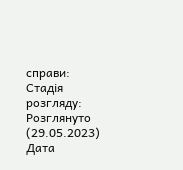справи:
Стадія розгляду: Розглянуто (29.05.2023)
Дата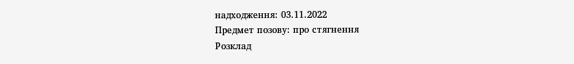надходження: 03.11.2022
Предмет позову: про стягнення
Розклад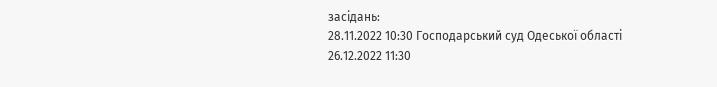засідань:
28.11.2022 10:30 Господарський суд Одеської області
26.12.2022 11:30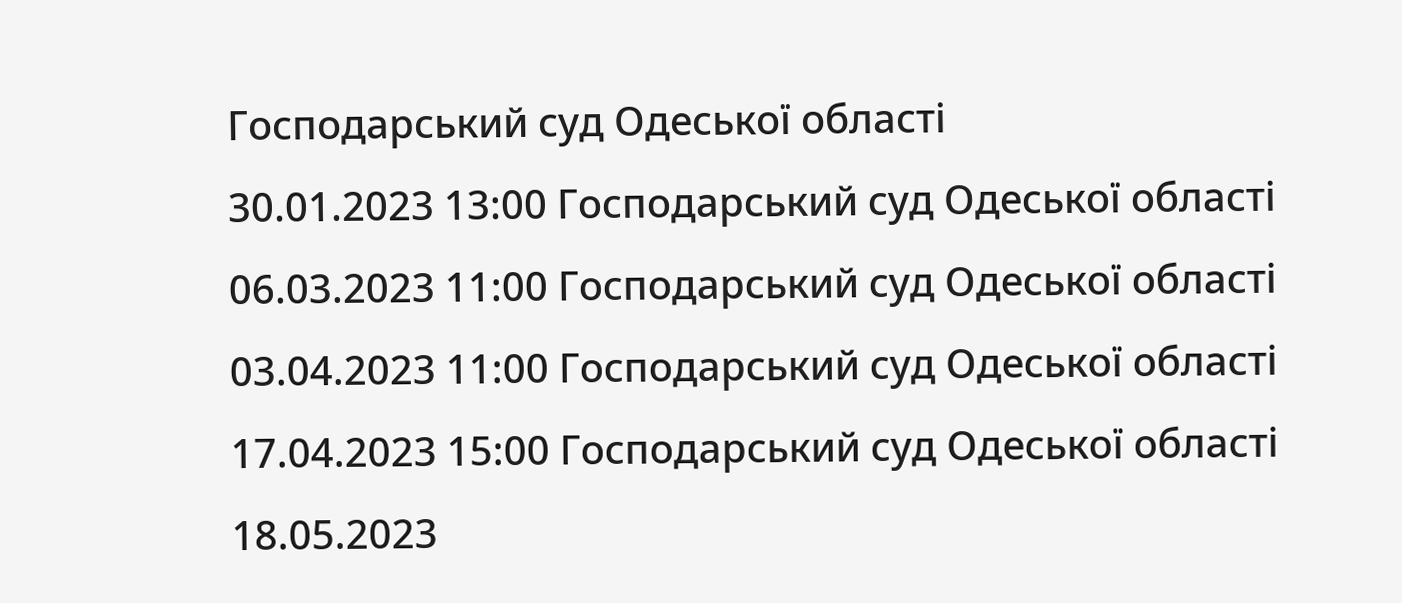Господарський суд Одеської області
30.01.2023 13:00 Господарський суд Одеської області
06.03.2023 11:00 Господарський суд Одеської області
03.04.2023 11:00 Господарський суд Одеської області
17.04.2023 15:00 Господарський суд Одеської області
18.05.2023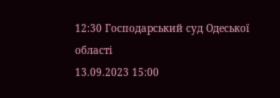12:30 Господарський суд Одеської області
13.09.2023 15:00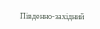Південно-західний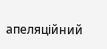апеляційний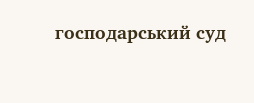господарський суд